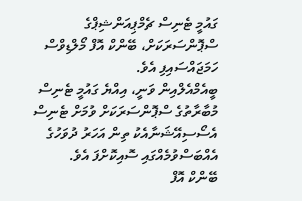ގައުމީ ޓެނިސް ޗެމްޕިއަންޝިޕްގެ ސްޕޮންސަރަކަށް، ބޭންކް އޮފް މޯލްޑިވްސް ހަމަޖައްސައިފި އެވެ.
ބީއެމްއެލްއިން ވަނީ، އިއްޔެ ގައުމީ ޓެނިސް މުބާރާތުގެ ސްޕޮންސަރަކަށް ވުމަށް ޓެނިސް އެސޯސިއޭޝަނާއެކު ތިން އަހަރު ދުވަހުގެ އެއްބަސްވުމެއްގައި ސޮއިކޮށްފަ އެވެ.
ބޭންކް އޮފް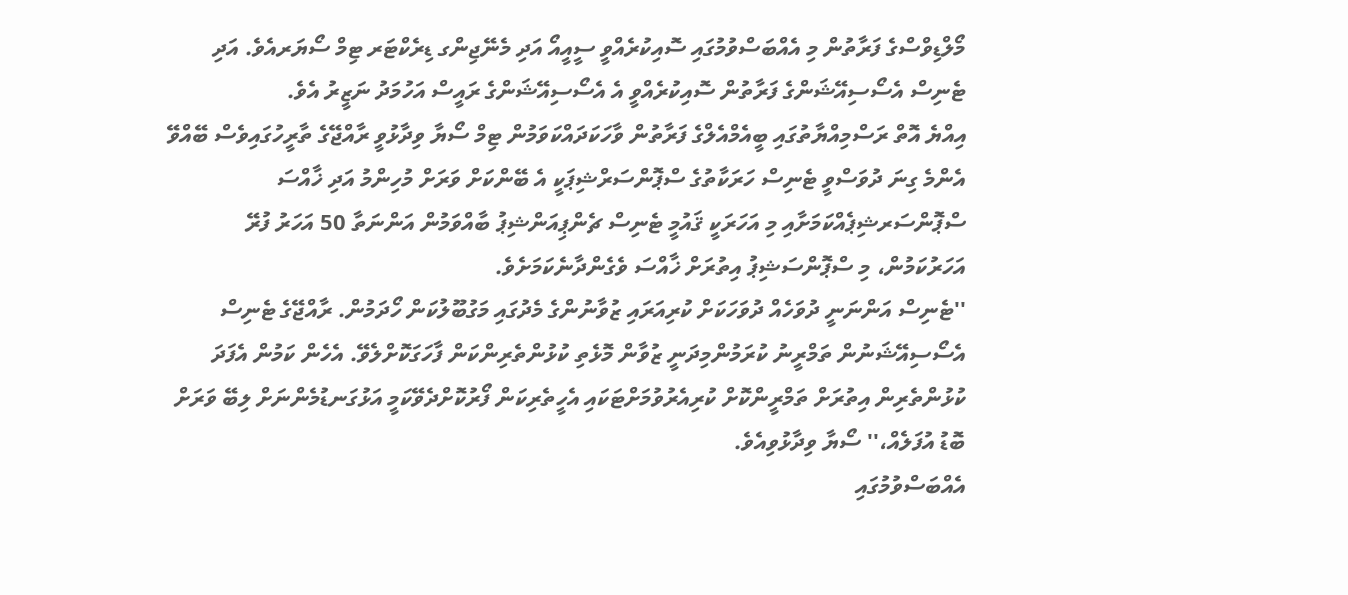މޯލްޑިވްސްގެ ފަރާތުން މި އެއްބަސްވުމުގައި ސޮއިކުރެއްވީ ސީއީއޯ އަދި މެނޭޖިންގ ޑިރެކްޓަރ ޓިމް ސޯޔަރއެވެ. އަދި ޓެނިސް އެސޯސިއޭޝަންގެ ފަރާތުން ސޮއިކުރެއްވީ އެ އެސޯސިއޭޝަންގެ ރައީސް އަހުމަދު ނަޒީރު އެވެ.
އިއްޔެ އޮތް ރަސްމިއްޔާތުގައި ބީއެމްއެލްގެ ފަރާތުން ވާހަކަދައްކަވަމުން ޓިމް ސޯޔާ ވިދާޅުވީ ރާއްޖޭގެ ތާރީހުގައިވެސް ބޭއްވޭ އެންމެ ގިނަ ދުވަސްވީ ޓެނިސް ހަރަކާތުގެ ސްޕޮންސަރްޝިޕަކީ އެ ބޭންކަށް ވަރަށް މުހިންމު އަދި ޚާއްސަ ސްޕޮންސަރޝިޕެއްކަމަށާއި މި އަހަރަކީ ޤައުމީ ޓެނިސް ޗެންޕިއަންޝިޕު ބާއްވަމުން އަންނަތާ 50 އަހަރު ފުރޭ އަހަރުކަމުން، މި ސްޕޮންސަޝިޕު އިތުރަށް ޚާއްސަ ވެގެންދާނެކަމަށެވެ.
''ޓެނިސް އަންނަނީ ދުވަހެއް ދުވަހަކަށް ކުރިއަރައި ޒުވާނުންގެ މެދުގައި މަގުބޫލުކަން ހޯދަމުން. ރާއްޖޭގެ ޓެނިސް އެސޯސިއޭޝަނުން ތަމްރީނު ކުރަމުންމިދަނީ ޒުވާން މޮޅެތި ކުޅުންތެރިންކަން ފާހަގަކޮށްލެވޭ. އެހެން ކަމުން އެފަދަ ކުޅުންތެރިން އިތުރަށް ތަމްރީންކޮށް ކުރިއެރުވުމަށްޓަކައި އެހީތެރިކަން ފޯރުކޮށްދެވޭކަމީ އަޅުގަނޑުމެންނަށް ލިބޭ ވަރަށް ބޮޑު އުފަލެއް،'' ސޯޔާ ވިދާޅުވިއެވެ.
އެއްބަސްވުމުގައި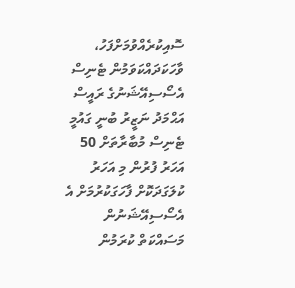ސޮއިކުރެއްވުމަށްފަހު، ވާހަކަދައްކަވަމުން ޓެނިސް އެސޯސިއޭޝަނުގެ ރައީސް އަޙްމަދު ނަޒީރު ބުނީ ގައުމީ ޓެނިސް މުބާރާތަށް 50 އަހަރު ފުރުން މި އަހަރު ކުލަގަދަކޮށް ފާހަގަކުރުމަށް އެ އެސޯސިއޭޝަނުން މަސައްކަތް ކުރަމުން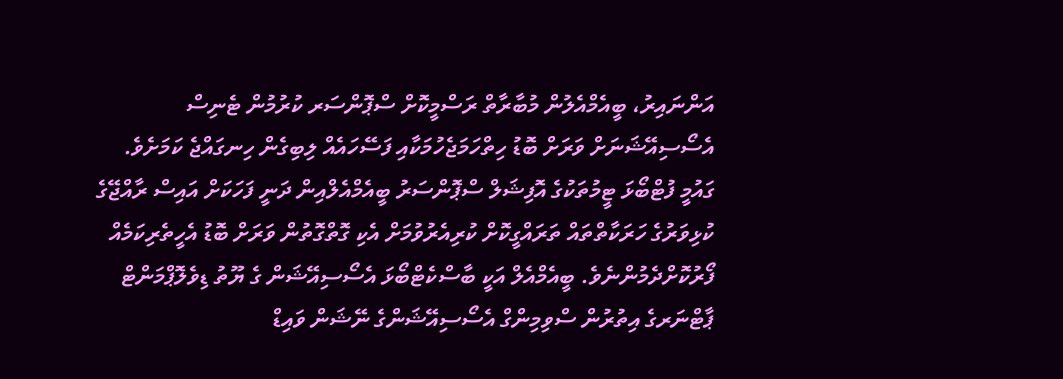އަންނައިރު، ބީއެމްއެލުން މުބާރާތް ރަސްމީކޮށް ސްޕޮންސަރ ކުރުމުން ޓެނިސް އެސޯސިއޭޝަނަށް ވަރަށް ބޮޑު ހިތްހަމަޖެހުމަކާއި ފަސޭހައެއް ލިބިގެން ހިނގައްޖެ ކަމަށެވެ.
ގައުމީ ފުޓްބޯޅަ ޓީމުތަކުގެ އޮފިޝަލް ސްޕޮންސަރު ބީއެމްއެލްއިން ދަނީ ފަހަކަށް އައިސް ރާއްޖޭގެ ކުޅިވަރުގެ ހަރަކާތްތައް ތަރައްގީކޮށް ކުރިއެރުވުމަށް އެކި ގޮތްގޮތުން ވަރަށް ބޮޑު އެހީތެރިކަމެއް ފޯރުކޮށްދެމުންނެވެ. ބީއެމްއެލް އަކީ ބާސްކެޓްބޯޅަ އެސޯސިއޭޝަން ގެ ޔޫތު ޑިވެލޮޕްމަންޓް ޕާޓްނަރގެ އިތުރުން ސްވިމިންގް އެސޯސިއޭޝަންގެ ނޭޝަން ވައިޑް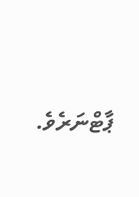ޕާޓްނަރެވެ.